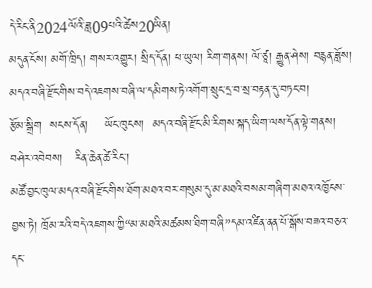དེ་རིང་ནི2024ལོའི་ཟླ09པའི་ཚེས20ཡིན།
མདུན་ངོས། མགོ་ཁྲིད། གསར་འགྱུར། སྲིད་དོན། ཕ་ཡུལ། རིག་གནས། ལོ་ཙཱ། རྒྱུན་ཤེས། བརྙན་ཟློས།
མདའ་བཞི་རྫོང་གིས་བདེ་འཇགས་བཞི་ལ་དམིགས་ཏེ་འགོག་སྲུང་དྲ་བ་སྲ་བརྟན་དུ་བཏང་བ།
རྩོམ་སྒྲིག  སངས་དོན།    ཡོང་ཁུངས།  མདའ་བཞི་རྫོང་མི་རིགས་སྐད་ཡིག་ལས་དོན་ལྟེ་གནས།    བཤེར་འབེབས།   རིན་ཆེན་ཚེ་རིང་།
མཚོ་བྱང་ཁུལ་མདའ་བཞི་རྫོང་གིས་ཐོག་མཐའ་བར་གསུམ་དུ་མ་མཐའི་བསམ་གཞིག་མཐའ་འཁྱོངས་བྱས་ཏེ། ཁྲོམ་རའི་བདེ་འཇགས་ཀྱི“མ་མཐའི་མཚམས་ཐིག་བཞི”དམ་འཛིན་ནན་པོ་སྒོས་བཟའ་བཅའ་དང་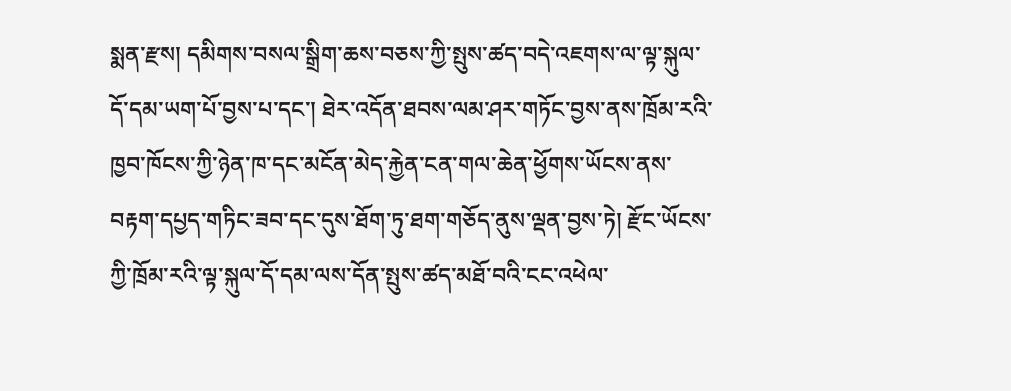སྨན་རྫས། དམིགས་བསལ་སྒྲིག་ཆས་བཅས་ཀྱི་སྤུས་ཚད་བདེ་འཇགས་ལ་ལྟ་སྐུལ་དོ་དམ་ཡག་པོ་བྱས་པ་དང་། ཐེར་འདོན་ཐབས་ལམ་ཤར་གཏོང་བྱས་ནས་ཁྲོམ་རའི་ཁྱབ་ཁོངས་ཀྱི་ཉེན་ཁ་དང་མངོན་མེད་རྐྱེན་ངན་གལ་ཆེན་ཕྱོགས་ཡོངས་ནས་བརྟག་དཔྱད་གཏིང་ཟབ་དང་དུས་ཐོག་ཏུ་ཐག་གཅོད་ནུས་ལྡན་བྱས་ཏེ། རྫོང་ཡོངས་ཀྱི་ཁྲོམ་རའི་ལྟ་སྐུལ་དོ་དམ་ལས་དོན་སྤུས་ཚད་མཐོ་བའི་ངང་འཕེལ་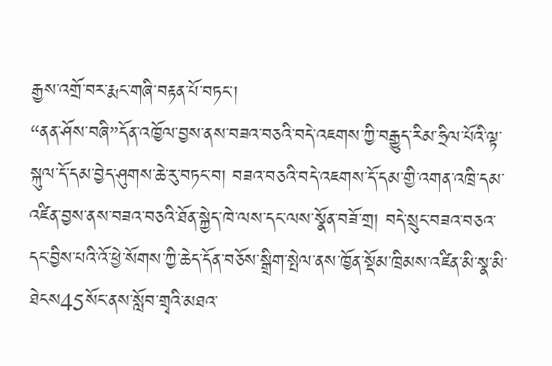རྒྱས་འགྲོ་བར་རྨང་གཞི་བརྟན་པོ་བཏང་།
“ནན་ཤོས་བཞི”དོན་འཁྱོལ་བྱས་ནས་བཟའ་བཅའི་བདེ་འཇགས་ཀྱི་བརྒྱུད་རིམ་ཧྲིལ་པོའི་ལྟ་སྐུལ་དོ་དམ་བྱེད་ཤུགས་ཆེ་རུ་བཏང་བ། བཟའ་བཅའི་བདེ་འཇགས་དོ་དམ་གྱི་འགན་འཁྲི་དམ་འཛིན་བྱས་ནས་བཟའ་བཅའི་ཐོན་སྐྱེད་ཁེ་ལས་དང་ལས་སྣོན་བཟོ་གྲ། བདེ་སྲུང་བཟའ་བཅའ་དང་བྱིས་པའི་འོ་ཕྱེ་སོགས་ཀྱི་ཆེད་དོན་བཅོས་སྒྲིག་སྤེལ་ནས་ཁྱོན་སྡོམ་ཁྲིམས་འཛིན་མི་སྣ་མི་ཐེངས45སོང་ནས་སློབ་གྲྭའི་མཐའ་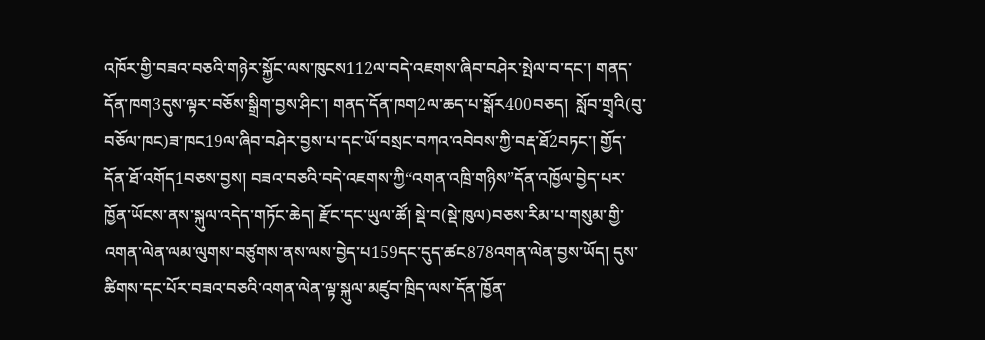འཁོར་གྱི་བཟའ་བཅའི་གཉེར་སྐྱོང་ལས་ཁུངས112ལ་བདེ་འཇགས་ཞིབ་བཤེར་སྤེལ་བ་དང་། གནད་དོན་ཁག3དུས་ལྟར་བཅོས་སྒྲིག་བྱས་ཤིང་། གནད་དོན་ཁག2ལ་ཆད་པ་སྒོར400བཅད།  སློབ་གྲྭའི(བུ་བཅོལ་ཁང)ཟ་ཁང19ལ་ཞིབ་བཤེར་བྱས་པ་དང་ཡོ་བསྲང་བཀའ་འབེབས་ཀྱི་བརྡ་ཐོ2བཏང་། གྱོད་དོན་ཐོ་འགོད1བཅས་བྱས། བཟའ་བཅའི་བདེ་འཇགས་ཀྱི“འགན་འཁྲི་གཉིས”དོན་འཁྱོལ་བྱེད་པར་ཁྱོན་ཡོངས་ནས་སྐུལ་འདེད་གཏོང་ཆེད། རྫོང་དང་ཡུལ་ཚོ། སྡེ་བ(སྡེ་ཁུལ)བཅས་རིམ་པ་གསུམ་གྱི་འགན་ལེན་ལམ་ལུགས་བཙུགས་ནས་ལས་བྱེད་པ159དང་དུད་ཚང878འགན་ལེན་བྱས་ཡོད། དུས་ཚིགས་དང་པོར་བཟའ་བཅའི་འགན་ལེན་ལྟ་སྐུལ་མཛུབ་ཁྲིད་ལས་དོན་ཁྱོན་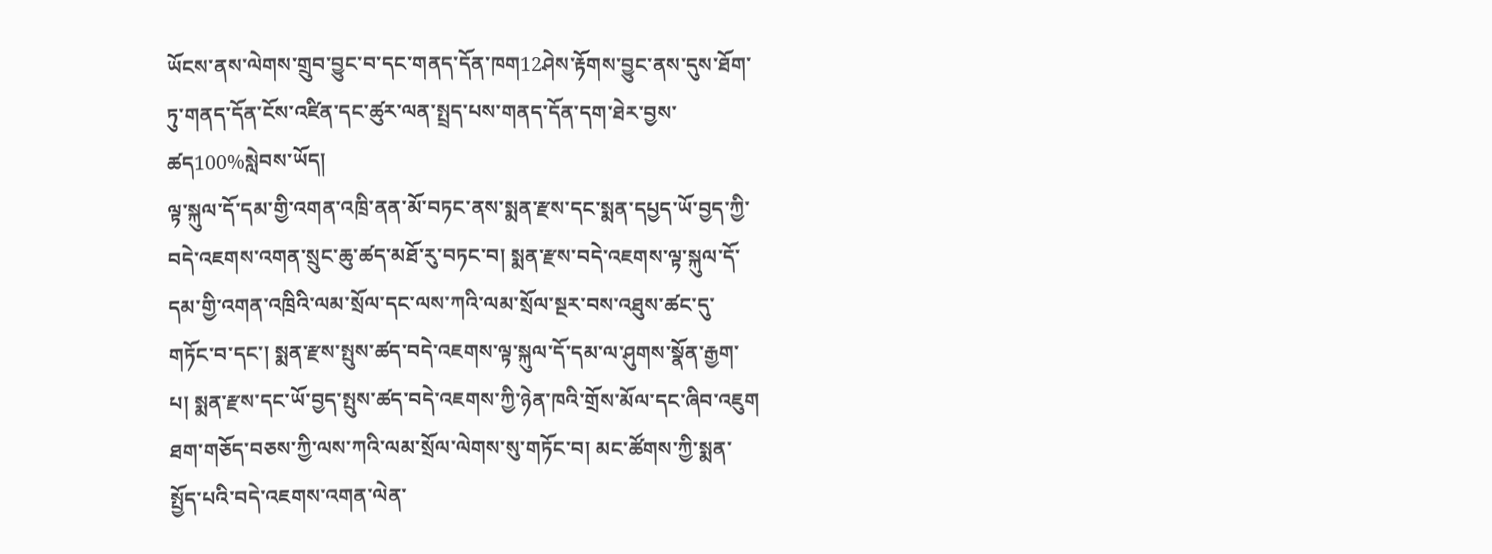ཡོངས་ནས་ལེགས་གྲུབ་བྱུང་བ་དང་གནད་དོན་ཁག12ཤེས་རྟོགས་བྱུང་ནས་དུས་ཐོག་ཏུ་གནད་དོན་ངོས་འཛིན་དང་ཚུར་ལན་སྤྲད་པས་གནད་དོན་དག་ཐེར་བྱས་ཚད100%སླེབས་ཡོད།
ལྟ་སྐུལ་དོ་དམ་གྱི་འགན་འཁྲི་ནན་མོ་བཏང་ནས་སྨན་རྫས་དང་སྨན་དཔྱད་ཡོ་བྱད་ཀྱི་བདེ་འཇགས་འགན་སྲུང་ཆུ་ཚད་མཐོ་རུ་བཏང་བ། སྨན་རྫས་བདེ་འཇགས་ལྟ་སྐུལ་དོ་དམ་གྱི་འགན་འཁྲིའི་ལམ་སྲོལ་དང་ལས་ཀའི་ལམ་སྲོལ་སྔར་བས་འཐུས་ཚང་དུ་གཏོང་བ་དང་། སྨན་རྫས་སྤུས་ཚད་བདེ་འཇགས་ལྟ་སྐུལ་དོ་དམ་ལ་ཤུགས་སྣོན་རྒྱག་པ། སྨན་རྫས་དང་ཡོ་བྱད་སྤུས་ཚད་བདེ་འཇགས་ཀྱི་ཉེན་ཁའི་གྲོས་མོལ་དང་ཞིབ་འཇུག ཐག་གཅོད་བཅས་ཀྱི་ལས་ཀའི་ལམ་སྲོལ་ལེགས་སུ་གཏོང་བ། མང་ཚོགས་ཀྱི་སྨན་སྤྱོད་པའི་བདེ་འཇགས་འགན་ལེན་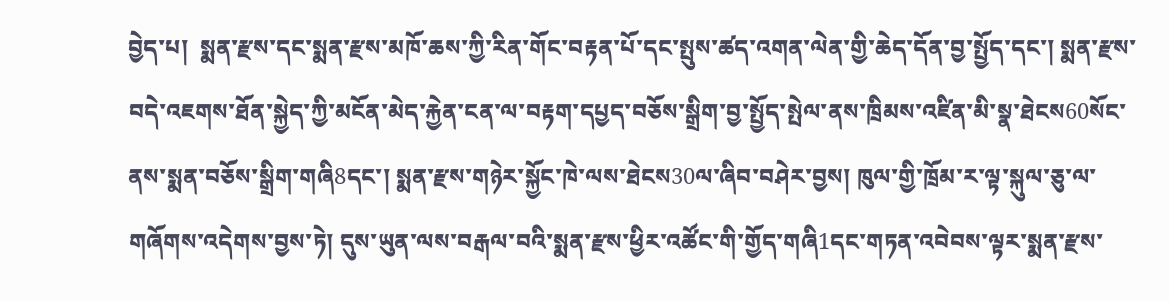བྱེད་པ།  སྨན་རྫས་དང་སྨན་རྫས་མཁོ་ཆས་ཀྱི་རིན་གོང་བརྟན་པོ་དང་སྤུས་ཚད་འགན་ལེན་གྱི་ཆེད་དོན་བྱ་སྤྱོད་དང་། སྨན་རྫས་བདེ་འཇགས་ཐོན་སྐྱེད་ཀྱི་མངོན་མེད་རྐྱེན་ངན་ལ་བརྟག་དཔྱད་བཅོས་སྒྲིག་བྱ་སྤྱོད་སྤེལ་ནས་ཁྲིམས་འཛིན་མི་སྣ་ཐེངས60སོང་ནས་སྨན་བཅོས་སྒྲིག་གཞི8དང་། སྨན་རྫས་གཉེར་སྐྱོང་ཁེ་ལས་ཐེངས30ལ་ཞིབ་བཤེར་བྱས། ཁུལ་གྱི་ཁྲོམ་ར་ལྟ་སྐུལ་ཅུ་ལ་གཞོགས་འདེགས་བྱས་ཏེ། དུས་ཡུན་ལས་བརྒལ་བའི་སྨན་རྫས་ཕྱིར་འཚོང་གི་གྱོད་གཞི1དང་གཏན་འབེབས་ལྟར་སྨན་རྫས་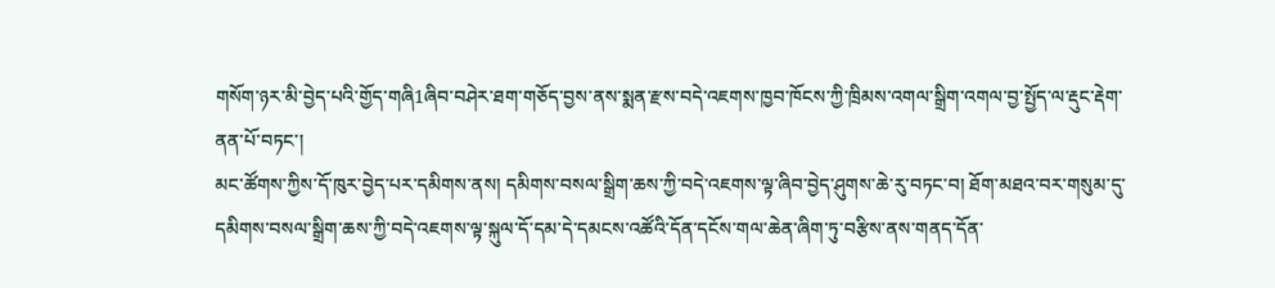གསོག་ཉར་མི་བྱེད་པའི་གྱོད་གཞི1ཞིབ་བཤེར་ཐག་གཅོད་བྱས་ནས་སྨན་རྫས་བདེ་འཇགས་ཁྱབ་ཁོངས་ཀྱི་ཁྲིམས་འགལ་སྒྲིག་འགལ་བྱ་སྤྱོད་ལ་རྡུང་རྡེག་ནན་པོ་བཏང་།
མང་ཚོགས་ཀྱིས་དོ་ཁུར་བྱེད་པར་དམིགས་ནས། དམིགས་བསལ་སྒྲིག་ཆས་ཀྱི་བདེ་འཇགས་ལྟ་ཞིབ་བྱེད་ཤུགས་ཆེ་རུ་བཏང་བ། ཐོག་མཐའ་བར་གསུམ་དུ་དམིགས་བསལ་སྒྲིག་ཆས་ཀྱི་བདེ་འཇགས་ལྟ་སྐུལ་དོ་དམ་དེ་དམངས་འཚོའི་དོན་དངོས་གལ་ཆེན་ཞིག་ཏུ་བརྩིས་ནས་གནད་དོན་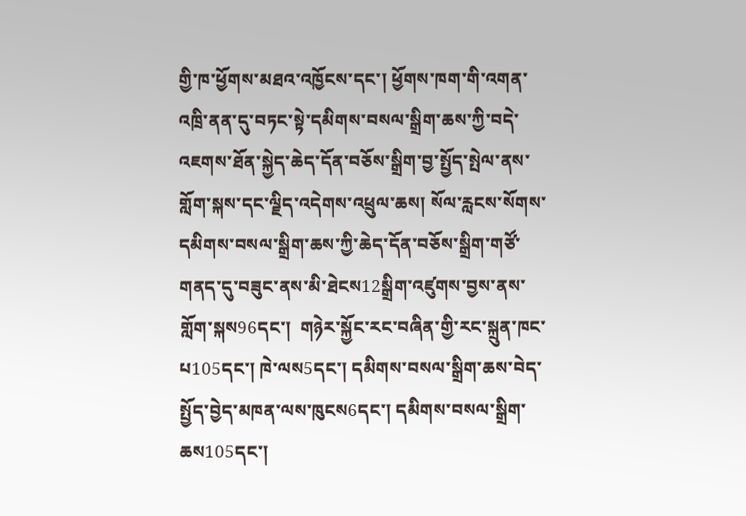གྱི་ཁ་ཕྱོགས་མཐའ་འཁྱོངས་དང་། ཕྱོགས་ཁག་གི་འགན་འཁྲི་ནན་དུ་བཏང་སྟེ་དམིགས་བསལ་སྒྲིག་ཆས་ཀྱི་བདེ་འཇགས་ཐོན་སྐྱེད་ཆེད་དོན་བཅོས་སྒྲིག་བྱ་སྤྱོད་སྤེལ་ནས་གློག་སྐས་དང་ལྗིད་འདེགས་འཕྲུལ་ཆས། སོལ་རླངས་སོགས་དམིགས་བསལ་སྒྲིག་ཆས་ཀྱི་ཆེད་དོན་བཅོས་སྒྲིག་གཙོ་གནད་དུ་བཟུང་ནས་མི་ཐེངས12སྒྲིག་འཛུགས་བྱས་ནས་གློག་སྐས96དང་།  གཉེར་སྐྱོང་རང་བཞིན་གྱི་རང་སྐྲུན་ཁང་པ105དང་། ཁེ་ལས5དང་། དམིགས་བསལ་སྒྲིག་ཆས་བེད་སྤྱོད་བྱེད་མཁན་ལས་ཁུངས6དང་། དམིགས་བསལ་སྒྲིག་ཆས105དང་།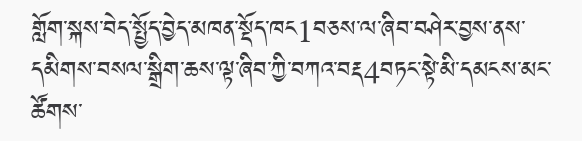གློག་སྐས་བེད་སྤྱོད་བྱེད་མཁན་སྡོད་ཁང1བཅས་ལ་ཞིབ་བཤེར་བྱས་ནས་དམིགས་བསལ་སྒྲིག་ཆས་ལྟ་ཞིབ་ཀྱི་བཀའ་བརྡ4བཏང་སྟེ་མི་དམངས་མང་ཚོགས་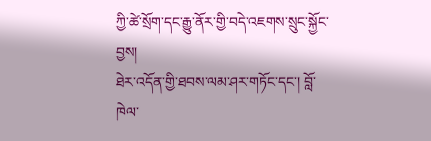ཀྱི་ཚེ་སྲོག་དང་རྒྱུ་ནོར་གྱི་བདེ་འཇགས་སྲུང་སྐྱོང་བྱས།
ཐེར་འདོན་གྱི་ཐབས་ལམ་ཤར་གཏོང་དང་། བློ་ཁེལ་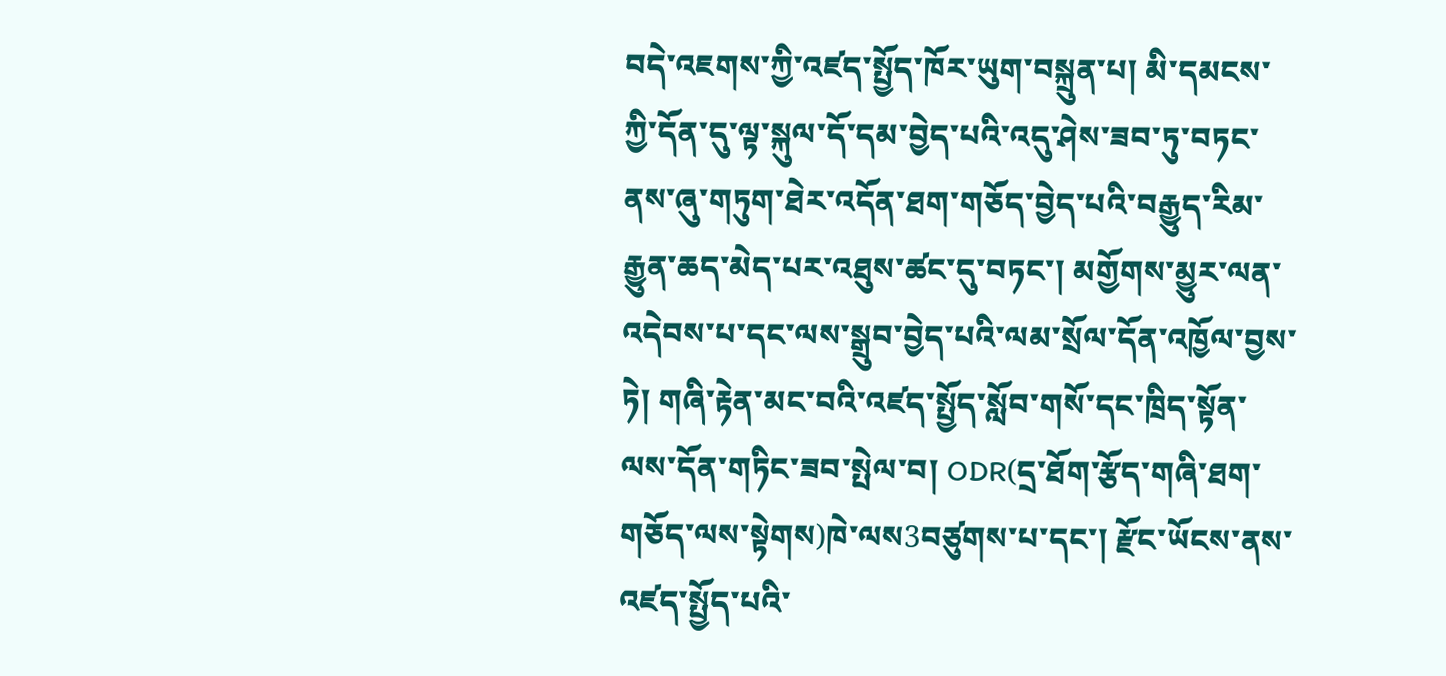བདེ་འཇགས་ཀྱི་འཛད་སྤྱོད་ཁོར་ཡུག་བསྐྲུན་པ། མི་དམངས་ཀྱི་དོན་དུ་ལྟ་སྐུལ་དོ་དམ་བྱེད་པའི་འདུ་ཤེས་ཟབ་ཏུ་བཏང་ནས་ཞུ་གཏུག་ཐེར་འདོན་ཐག་གཅོད་བྱེད་པའི་བརྒྱུད་རིམ་རྒྱུན་ཆད་མེད་པར་འཐུས་ཚང་དུ་བཏང་། མགྱོགས་མྱུར་ལན་འདེབས་པ་དང་ལས་སྒྲུབ་བྱེད་པའི་ལམ་སྲོལ་དོན་འཁྱོལ་བྱས་ཏེ། གཞི་རྟེན་མང་བའི་འཛད་སྤྱོད་སློབ་གསོ་དང་ཁྲིད་སྟོན་ལས་དོན་གཏིང་ཟབ་སྤེལ་བ། ODR(དྲ་ཐོག་རྩོད་གཞི་ཐག་གཅོད་ལས་སྟེགས)ཁེ་ལས3བཙུགས་པ་དང་། རྫོང་ཡོངས་ནས་འཛད་སྤྱོད་པའི་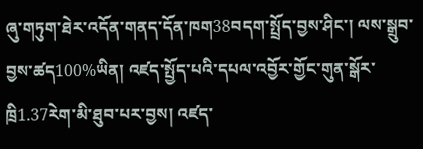ཞུ་གཏུག་ཐེར་འདོན་གནད་དོན་ཁག38བདག་སྤྲོད་བྱས་ཤིང་། ལས་སྒྲུབ་བྱས་ཚད100%ཡིན། འཛད་སྤྱོད་པའི་དཔལ་འབྱོར་གྱོང་གུན་སྒོར་ཁྲི1.37རེག་མི་ཐུབ་པར་བྱས། འཛད་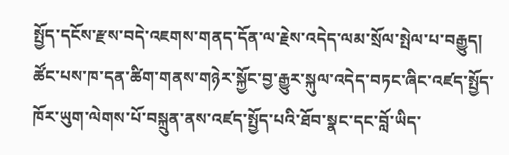སྤྱོད་དངོས་རྫས་བདེ་འཇགས་གནད་དོན་ལ་རྗེས་འདེད་ལམ་སྲོལ་སྤེལ་པ་བརྒྱུད། ཚོང་པས་ཁ་དན་ཚིག་གནས་གཉེར་སྐྱོང་བྱ་རྒྱུར་སྐུལ་འདེད་བཏང་ཞིང་འཛད་སྤྱོད་ཁོར་ཡུག་ལེགས་པོ་བསྐྲུན་ནས་འཛད་སྤྱོད་པའི་ཐོབ་སྣང་དང་བློ་ཡིད་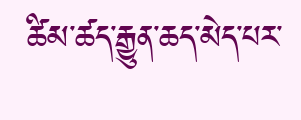ཚིམ་ཚད་རྒྱུན་ཆད་མེད་པར་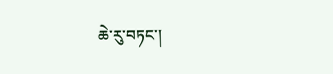ཆེ་རུ་བཏང་།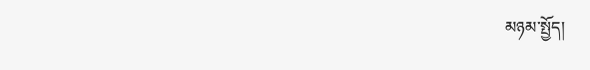མཉམ་སྤྱོད།